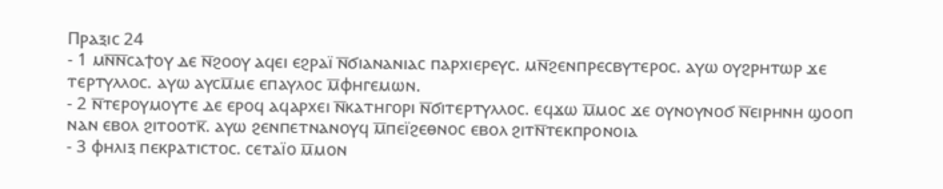Ⲡⲣⲁⲝⲓⲥ 24
- 1 ⲙⲛ̅ⲛ̅ⲥⲁϯⲟⲩ ⲇⲉ ⲛ̅ϩⲟⲟⲩ ⲁϥⲉⲓ ⲉϩⲣⲁⲓ̈ ⲛ̅ϭⲓⲁⲛⲁⲛⲓⲁⲥ ⲡⲁⲣⲭⲓⲉⲣⲉⲩⲥ. ⲙⲛ̅ϩⲉⲛⲡⲣⲉⲥⲃⲩⲧⲉⲣⲟⲥ. ⲁⲩⲱ ⲟⲩϩⲣⲏⲧⲱⲣ ϫⲉ ⲧⲉⲣⲧⲩⲗⲗⲟⲥ. ⲁⲩⲱ ⲁⲩⲥⲙ̅ⲙⲉ ⲉⲡⲁⲩⲗⲟⲥ ⲙ̅ⲫⲏⲅⲉⲙⲱⲛ.
- 2 ⲛ̅ⲧⲉⲣⲟⲩⲙⲟⲩⲧⲉ ⲇⲉ ⲉⲣⲟϥ ⲁϥⲁⲣⲭⲉⲓ ⲛ̅ⲕⲁⲧⲏⲅⲟⲣⲓ ⲛ̅ϭⲓⲧⲉⲣⲧⲩⲗⲗⲟⲥ. ⲉϥϫⲱ ⲙ̅ⲙⲟⲥ ϫⲉ ⲟⲩⲛⲟⲩⲛⲟϭ ⲛ̅ⲉⲓⲣⲏⲛⲏ ϣⲟⲟⲡ ⲛⲁⲛ ⲉⲃⲟⲗ ϩⲓⲧⲟⲟⲧⲕ̅. ⲁⲩⲱ ϩⲉⲛⲡⲉⲧⲛⲁⲛⲟⲩϥ ⲙ̅ⲡⲉⲓ̈ϩⲉⲑⲛⲟⲥ ⲉⲃⲟⲗ ϩⲓⲧⲛ̅ⲧⲉⲕⲡⲣⲟⲛⲟⲓⲁ
- 3 ⲫⲏⲗⲓⲝ ⲡⲉⲕⲣⲁⲧⲓⲥⲧⲟⲥ. ⲥⲉⲧⲁⲓ̈ⲟ ⲙ̅ⲙⲟⲛ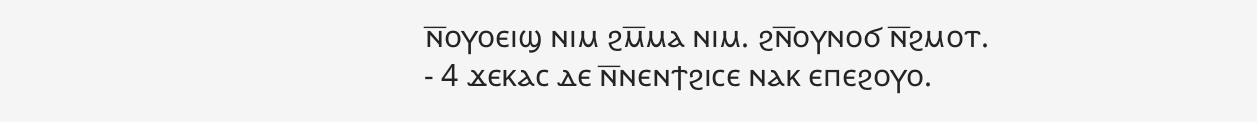ⲛ̅ⲟⲩⲟⲉⲓϣ ⲛⲓⲙ ϩⲙ̅ⲙⲁ ⲛⲓⲙ. ϩⲛ̅ⲟⲩⲛⲟϭ ⲛ̅ϩⲙⲟⲧ.
- 4 ϫⲉⲕⲁⲥ ⲇⲉ ⲛ̅ⲛⲉⲛϯϩⲓⲥⲉ ⲛⲁⲕ ⲉⲡⲉϩⲟⲩⲟ.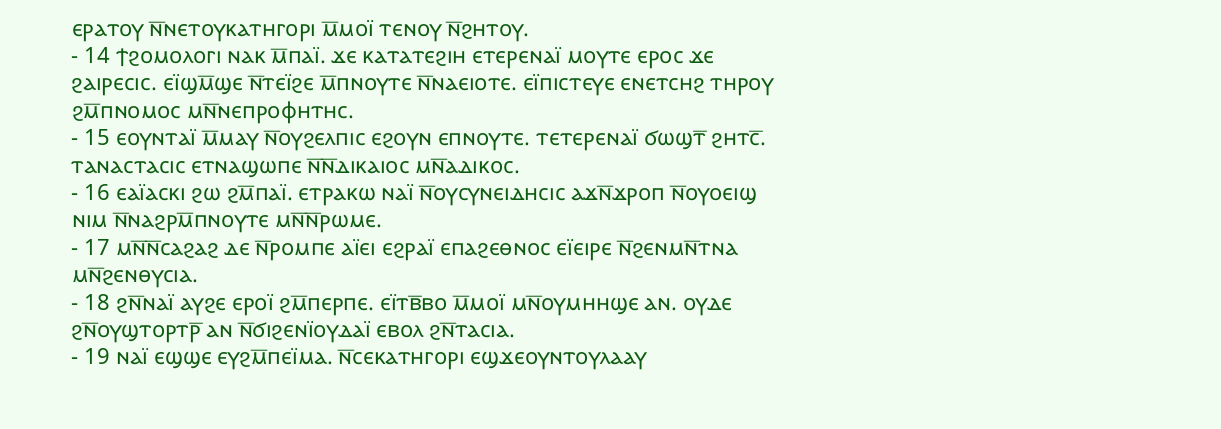ⲉⲣⲁⲧⲟⲩ ⲛ̅ⲛⲉⲧⲟⲩⲕⲁⲧⲏⲅⲟⲣⲓ ⲙ̅ⲙⲟⲓ̈ ⲧⲉⲛⲟⲩ ⲛ̅ϩⲏⲧⲟⲩ.
- 14 ϯϩⲟⲙⲟⲗⲟⲅⲓ ⲛⲁⲕ ⲙ̅ⲡⲁⲓ̈. ϫⲉ ⲕⲁⲧⲁⲧⲉϩⲓⲏ ⲉⲧⲉⲣⲉⲛⲁⲓ̈ ⲙⲟⲩⲧⲉ ⲉⲣⲟⲥ ϫⲉ ϩⲁⲓⲣⲉⲥⲓⲥ. ⲉⲓ̈ϣⲙ̅ϣⲉ ⲛ̅ⲧⲉⲓ̈ϩⲉ ⲙ̅ⲡⲛⲟⲩⲧⲉ ⲛ̅ⲛⲁⲉⲓⲟⲧⲉ. ⲉⲓ̈ⲡⲓⲥⲧⲉⲩⲉ ⲉⲛⲉⲧⲥⲏϩ ⲧⲏⲣⲟⲩ ϩⲙ̅ⲡⲛⲟⲙⲟⲥ ⲙⲛ̅ⲛⲉⲡⲣⲟⲫⲏⲧⲏⲥ.
- 15 ⲉⲟⲩⲛⲧⲁⲓ̈ ⲙ̅ⲙⲁⲩ ⲛ̅ⲟⲩϩⲉⲗⲡⲓⲥ ⲉϩⲟⲩⲛ ⲉⲡⲛⲟⲩⲧⲉ. ⲧⲉⲧⲉⲣⲉⲛⲁⲓ̈ ϭⲱϣⲧ̅ ϩⲏⲧⲥ̅. ⲧⲁⲛⲁⲥⲧⲁⲥⲓⲥ ⲉⲧⲛⲁϣⲱⲡⲉ ⲛ̅ⲛ̅ⲇⲓⲕⲁⲓⲟⲥ ⲙⲛ̅ⲁⲇⲓⲕⲟⲥ.
- 16 ⲉⲁⲓ̈ⲁⲥⲕⲓ ϩⲱ ϩⲙ̅ⲡⲁⲓ̈. ⲉⲧⲣⲁⲕⲱ ⲛⲁⲓ̈ ⲛ̅ⲟⲩⲥⲩⲛⲉⲓⲇⲏⲥⲓⲥ ⲁϫⲛ̅ϫⲣⲟⲡ ⲛ̅ⲟⲩⲟⲉⲓϣ ⲛⲓⲙ ⲛ̅ⲛⲁϩⲣⲙ̅ⲡⲛⲟⲩⲧⲉ ⲙⲛ̅ⲛ̅ⲣⲱⲙⲉ.
- 17 ⲙⲛ̅ⲛ̅ⲥⲁϩⲁϩ ⲇⲉ ⲛ̅ⲣⲟⲙⲡⲉ ⲁⲓ̈ⲉⲓ ⲉϩⲣⲁⲓ̈ ⲉⲡⲁϩⲉⲑⲛⲟⲥ ⲉⲓ̈ⲉⲓⲣⲉ ⲛ̅ϩⲉⲛⲙⲛ̅ⲧⲛⲁ ⲙⲛ̅ϩⲉⲛⲑⲩⲥⲓⲁ.
- 18 ϩⲛ̅ⲛⲁⲓ̈ ⲁⲩϩⲉ ⲉⲣⲟⲓ̈ ϩⲙ̅ⲡⲉⲣⲡⲉ. ⲉⲓ̈ⲧⲃ̅ⲃⲟ ⲙ̅ⲙⲟⲓ̈ ⲙⲛ̅ⲟⲩⲙⲏⲏϣⲉ ⲁⲛ. ⲟⲩⲇⲉ ϩⲛ̅ⲟⲩϣⲧⲟⲣⲧⲣ̅ ⲁⲛ ⲛ̅ϭⲓϩⲉⲛⲓ̈ⲟⲩⲇⲁⲓ̈ ⲉⲃⲟⲗ ϩⲛ̅ⲧⲁⲥⲓⲁ.
- 19 ⲛⲁⲓ̈ ⲉϣϣⲉ ⲉⲩϩⲙ̅ⲡⲉⲓ̈ⲙⲁ. ⲛ̅ⲥⲉⲕⲁⲧⲏⲅⲟⲣⲓ ⲉϣϫⲉⲟⲩⲛⲧⲟⲩⲗⲁⲁⲩ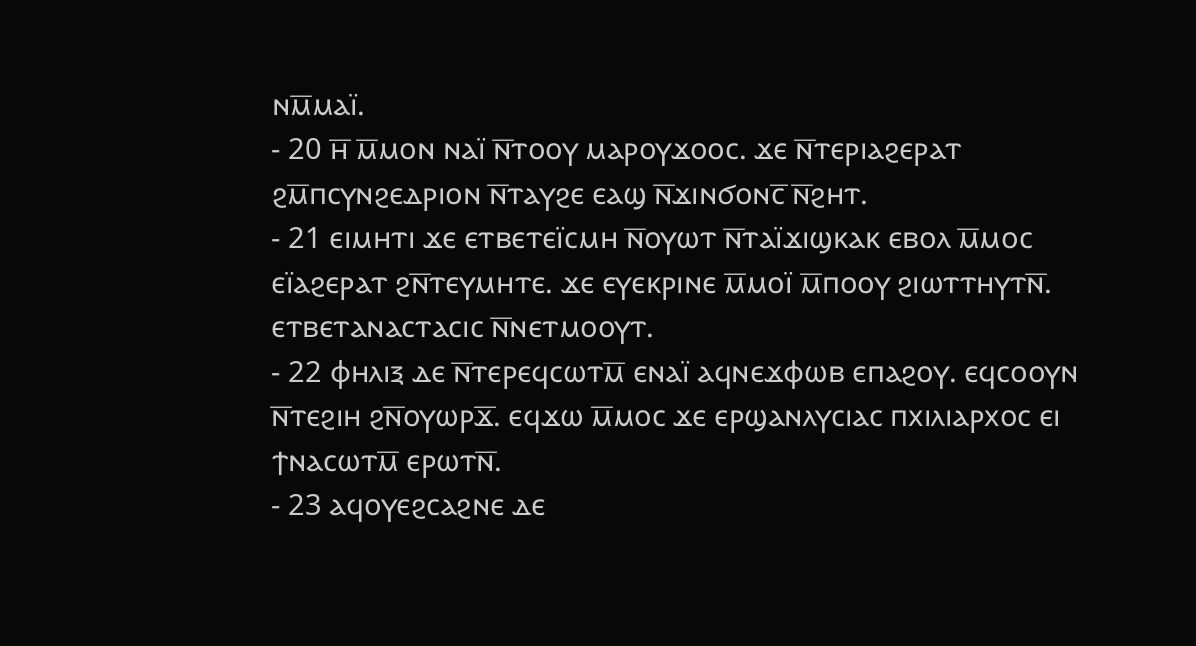ⲛⲙ̅ⲙⲁⲓ̈.
- 20 ⲏ̅ ⲙ̅ⲙⲟⲛ ⲛⲁⲓ̈ ⲛ̅ⲧⲟⲟⲩ ⲙⲁⲣⲟⲩϫⲟⲟⲥ. ϫⲉ ⲛ̅ⲧⲉⲣⲓⲁϩⲉⲣⲁⲧ ϩⲙ̅ⲡⲥⲩⲛϩⲉⲇⲣⲓⲟⲛ ⲛ̅ⲧⲁⲩϩⲉ ⲉⲁϣ ⲛ̅ϫⲓⲛϭⲟⲛⲥ̅ ⲛ̅ϩⲏⲧ.
- 21 ⲉⲓⲙⲏⲧⲓ ϫⲉ ⲉⲧⲃⲉⲧⲉⲓ̈ⲥⲙⲏ ⲛ̅ⲟⲩⲱⲧ ⲛ̅ⲧⲁⲓ̈ϫⲓϣⲕⲁⲕ ⲉⲃⲟⲗ ⲙ̅ⲙⲟⲥ ⲉⲓ̈ⲁϩⲉⲣⲁⲧ ϩⲛ̅ⲧⲉⲩⲙⲏⲧⲉ. ϫⲉ ⲉⲩⲉⲕⲣⲓⲛⲉ ⲙ̅ⲙⲟⲓ̈ ⲙ̅ⲡⲟⲟⲩ ϩⲓⲱⲧⲧⲏⲩⲧⲛ̅. ⲉⲧⲃⲉⲧⲁⲛⲁⲥⲧⲁⲥⲓⲥ ⲛ̅ⲛⲉⲧⲙⲟⲟⲩⲧ.
- 22 ⲫⲏⲗⲓⲝ ⲇⲉ ⲛ̅ⲧⲉⲣⲉϥⲥⲱⲧⲙ̅ ⲉⲛⲁⲓ̈ ⲁϥⲛⲉϫⲫⲱⲃ ⲉⲡⲁϩⲟⲩ. ⲉϥⲥⲟⲟⲩⲛ ⲛ̅ⲧⲉϩⲓⲏ ϩⲛ̅ⲟⲩⲱⲣϫ̅. ⲉϥϫⲱ ⲙ̅ⲙⲟⲥ ϫⲉ ⲉⲣϣⲁⲛⲗⲩⲥⲓⲁⲥ ⲡⲭⲓⲗⲓⲁⲣⲭⲟⲥ ⲉⲓ ϯⲛⲁⲥⲱⲧⲙ̅ ⲉⲣⲱⲧⲛ̅.
- 23 ⲁϥⲟⲩⲉϩⲥⲁϩⲛⲉ ⲇⲉ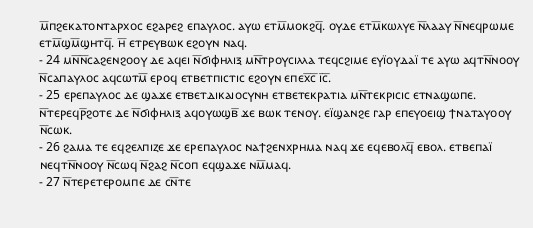ⲙ̅ⲡϩⲉⲕⲁⲧⲟⲛⲧⲁⲣⲭⲟⲥ ⲉϩⲁⲣⲉϩ ⲉⲡⲁⲩⲗⲟⲥ. ⲁⲩⲱ ⲉⲧⲙ̅ⲙⲟⲕϩϥ̅. ⲟⲩⲇⲉ ⲉⲧⲙ̅ⲕⲱⲗⲩⲉ ⲛ̅ⲗⲁⲁⲩ ⲛ̅ⲛⲉϥⲣⲱⲙⲉ ⲉⲧⲙ̅ϣⲙ̅ϣⲏⲧϥ̅. ⲏ̅ ⲉⲧⲣⲉⲩⲃⲱⲕ ⲉϩⲟⲩⲛ ⲛⲁϥ.
- 24 ⲙⲛ̅ⲛ̅ⲥⲁϩⲉⲛϩⲟⲟⲩ ⲇⲉ ⲁϥⲉⲓ ⲛ̅ϭⲓⲫⲏⲗⲓⲝ ⲙⲛ̅ⲧⲣⲟⲩⲥⲓⲗⲗⲁ ⲧⲉϥⲥϩⲓⲙⲉ ⲉⲩⲓ̈ⲟⲩⲇⲁⲓ̈ ⲧⲉ ⲁⲩⲱ ⲁϥⲧⲛ̅ⲛⲟⲟⲩ ⲛ̅ⲥⲁⲡⲁⲩⲗⲟⲥ ⲁϥⲥⲱⲧⲙ̅ ⲉⲣⲟϥ ⲉⲧⲃⲉⲧⲡⲓⲥⲧⲓⲥ ⲉϩⲟⲩⲛ ⲉⲡⲉⲭ̅ⲥ̅ ⲓ̅ⲥ̅.
- 25 ⲉⲣⲉⲡⲁⲩⲗⲟⲥ ⲇⲉ ϣⲁϫⲉ ⲉⲧⲃⲉⲧⲇⲓⲕⲁⲓⲟⲥⲩⲛⲏ ⲉⲧⲃⲉⲧⲉⲕⲣⲁⲧⲓⲁ ⲙⲛ̅ⲧⲉⲕⲣⲓⲥⲓⲥ ⲉⲧⲛⲁϣⲱⲡⲉ. ⲛ̅ⲧⲉⲣⲉϥⲣ̅ϩⲟⲧⲉ ⲇⲉ ⲛ̅ϭⲓⲫⲏⲗⲓⲝ ⲁϥⲟⲩⲱϣⲃ̅ ϫⲉ ⲃⲱⲕ ⲧⲉⲛⲟⲩ. ⲉⲓ̈ϣⲁⲛϩⲉ ⲅⲁⲣ ⲉⲡⲉⲩⲟⲉⲓϣ ϯⲛⲁⲧⲁⲩⲟⲟⲩ ⲛ̅ⲥⲱⲕ.
- 26 ϩⲁⲙⲁ ⲧⲉ ⲉϥϩⲉⲗⲡⲓⲍⲉ ϫⲉ ⲉⲣⲉⲡⲁⲩⲗⲟⲥ ⲛⲁϯϩⲉⲛⲭⲣⲏⲙⲁ ⲛⲁϥ ϫⲉ ⲉϥⲉⲃⲟⲗϥ̅ ⲉⲃⲟⲗ. ⲉⲧⲃⲉⲡⲁⲓ̈ ⲛⲉϥⲧⲛ̅ⲛⲟⲟⲩ ⲛ̅ⲥⲱϥ ⲛ̅ϩⲁϩ ⲛ̅ⲥⲟⲡ ⲉϥϣⲁϫⲉ ⲛⲙ̅ⲙⲁϥ.
- 27 ⲛ̅ⲧⲉⲣⲉⲧⲉⲣⲟⲙⲡⲉ ⲇⲉ ⲥⲛ̅ⲧⲉ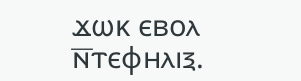ϫⲱⲕ ⲉⲃⲟⲗ ⲛ̅ⲧⲉⲫⲏⲗⲓⲝ.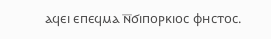ⲁϥⲉⲓ ⲉⲡⲉϥⲙⲁ ⲛ̅ϭⲓⲡⲟⲣⲕⲓⲟⲥ ⲫⲏⲥⲧⲟⲥ.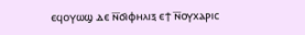ⲉϥⲟⲩⲱϣ ⲇⲉ ⲛ̅ϭⲓⲫⲏⲗⲓⲝ ⲉϯ ⲛ̅ⲟⲩⲭⲁⲣⲓⲥ